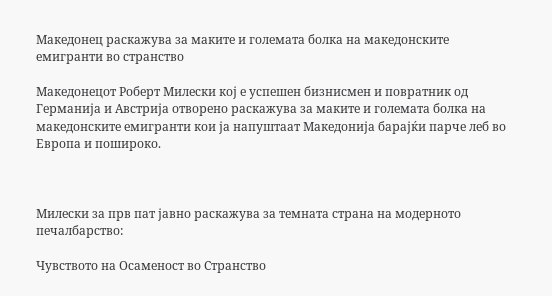Македонец раскажува за маките и големата болка на македонските емигранти во странство

Македонецот Роберт Милески кој е успешен бизнисмен и повратник од Германија и Австрија отворено раскажува за маките и големата болка на македонските емигранти кои ја напуштаат Македонија барајќи парче леб во Европа и пошироко.



Милески за прв пат јавно раскажува за темната страна на модерното печалбарство:

Чувството на Осаменост во Странство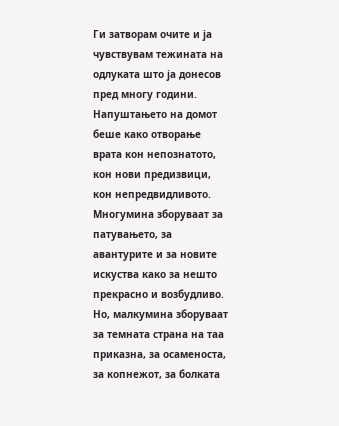Ги затворам очите и ја чувствувам тежината на одлуката што ја донесов пред многу години. Напуштањето на домот беше како отворање врата кон непознатото, кон нови предизвици, кон непредвидливото. Многумина зборуваат за патувањето, за авантурите и за новите искуства како за нешто прекрасно и возбудливо. Но, малкумина зборуваат за темната страна на таа приказна, за осаменоста, за копнежот, за болката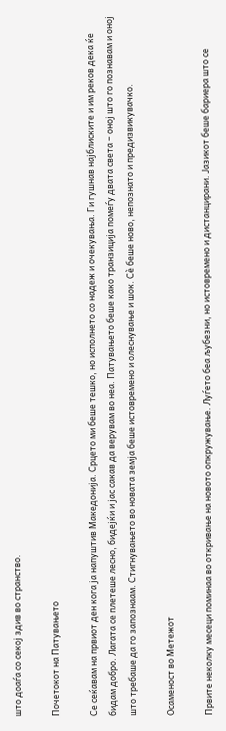што доаѓа со секој здив во странство.

Почетокот на Патувањето

Се сеќавам на првиот ден кога ја напуштив Македонија. Срцето ми беше тешко, но исполнето со надеж и очекувања. Ги гушнав најблиските и им реков дека ќе бидам добро. Лагата се плетеше лесно, бидејќи и јас сакав да верувам во неа. Патувањето беше како транзиција помеѓу двата света – оној што го познавам и оној што требаше да го запознаам. Стигнувањето во новата земја беше истовремено и олеснување и шок. Сè беше ново, непознато и предизвикувачко.

Осаменост во Метежот

Првите неколку месеци поминаа во откривање на новото опкружување. Луѓето беа љубезни, но истовремено и дистанцирани. Јазикот беше бариера што се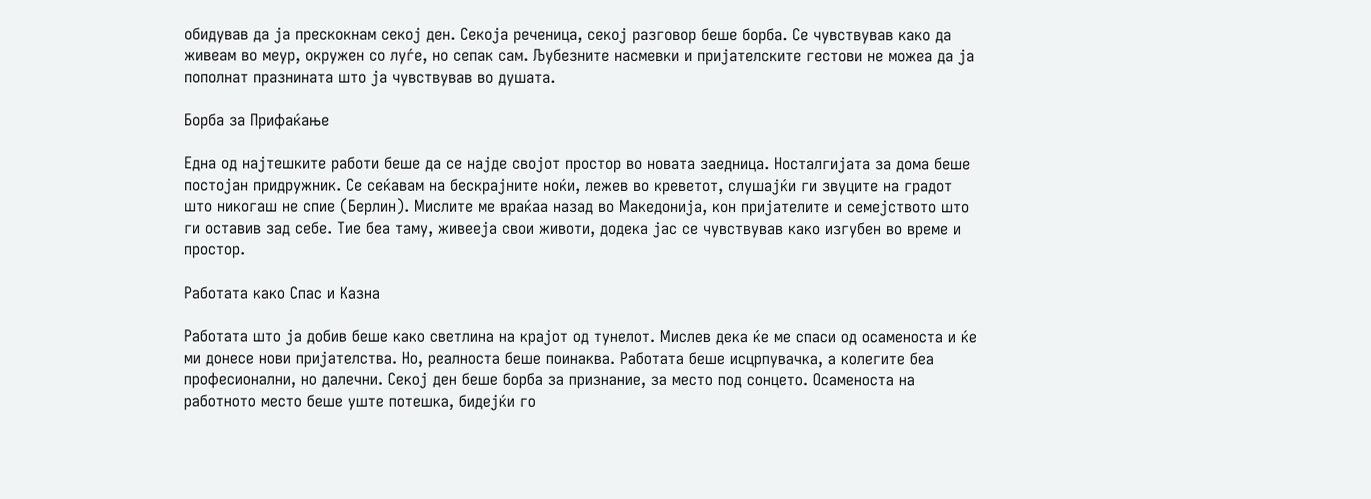обидував да ја прескокнам секој ден. Секоја реченица, секој разговор беше борба. Се чувствував како да живеам во меур, окружен со луѓе, но сепак сам. Љубезните насмевки и пријателските гестови не можеа да ја пополнат празнината што ја чувствував во душата.

Борба за Прифаќање

Една од најтешките работи беше да се најде својот простор во новата заедница. Носталгијата за дома беше постојан придружник. Се сеќавам на бескрајните ноќи, лежев во креветот, слушајќи ги звуците на градот што никогаш не спие (Берлин). Мислите ме враќаа назад во Македонија, кон пријателите и семејството што ги оставив зад себе. Тие беа таму, живееја свои животи, додека јас се чувствував како изгубен во време и простор.

Работата како Спас и Казна

Работата што ја добив беше како светлина на крајот од тунелот. Мислев дека ќе ме спаси од осаменоста и ќе ми донесе нови пријателства. Но, реалноста беше поинаква. Работата беше исцрпувачка, а колегите беа професионални, но далечни. Секој ден беше борба за признание, за место под сонцето. Осаменоста на работното место беше уште потешка, бидејќи го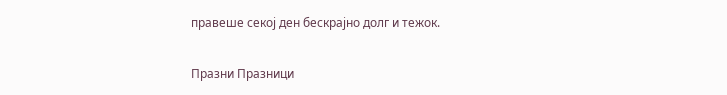правеше секој ден бескрајно долг и тежок.

Празни Празници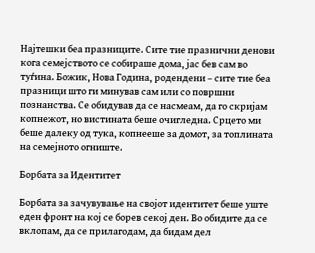Најтешки беа празниците. Сите тие празнични денови кога семејството се собираше дома, јас бев сам во туѓина. Божик, Нова Година, родендени – сите тие беа празници што ги минував сам или со површни познанства. Се обидував да се насмеам, да го скријам копнежот, но вистината беше очигледна. Срцето ми беше далеку од тука, копнееше за домот, за топлината на семејното огниште.

Борбата за Идентитет

Борбата за зачувување на својот идентитет беше уште еден фронт на кој се борев секој ден. Во обидите да се вклопам, да се прилагодам, да бидам дел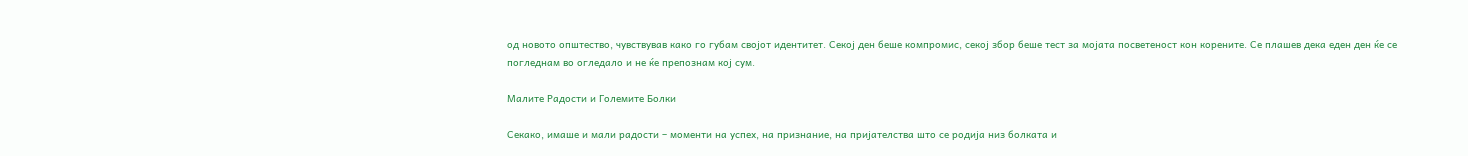од новото општество, чувствував како го губам својот идентитет. Секој ден беше компромис, секој збор беше тест за мојата посветеност кон корените. Се плашев дека еден ден ќе се погледнам во огледало и не ќе препознам кој сум.

Малите Радости и Големите Болки

Секако, имаше и мали радости – моменти на успех, на признание, на пријателства што се родија низ болката и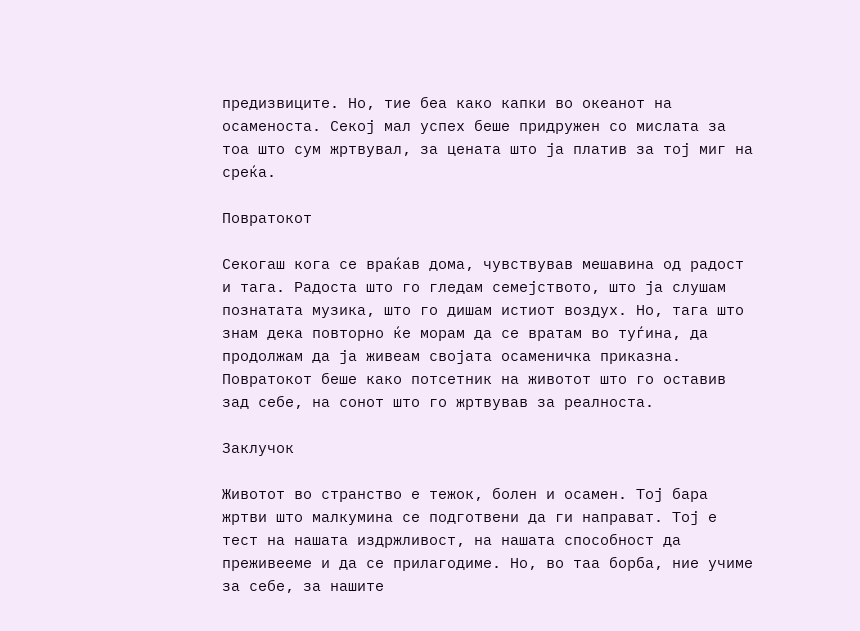предизвиците. Но, тие беа како капки во океанот на осаменоста. Секој мал успех беше придружен со мислата за тоа што сум жртвувал, за цената што ја платив за тој миг на среќа.

Повратокот

Секогаш кога се враќав дома, чувствував мешавина од радост и тага. Радоста што го гледам семејството, што ја слушам познатата музика, што го дишам истиот воздух. Но, тага што знам дека повторно ќе морам да се вратам во туѓина, да продолжам да ја живеам својата осаменичка приказна. Повратокот беше како потсетник на животот што го оставив зад себе, на сонот што го жртвував за реалноста.

Заклучок

Животот во странство е тежок, болен и осамен. Тој бара жртви што малкумина се подготвени да ги направат. Тој е тест на нашата издржливост, на нашата способност да преживееме и да се прилагодиме. Но, во таа борба, ние учиме за себе, за нашите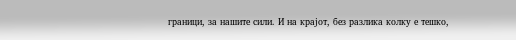граници, за нашите сили. И на крајот, без разлика колку е тешко,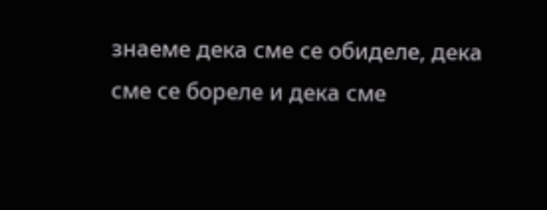знаеме дека сме се обиделе, дека сме се бореле и дека сме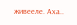живееле. Аха..